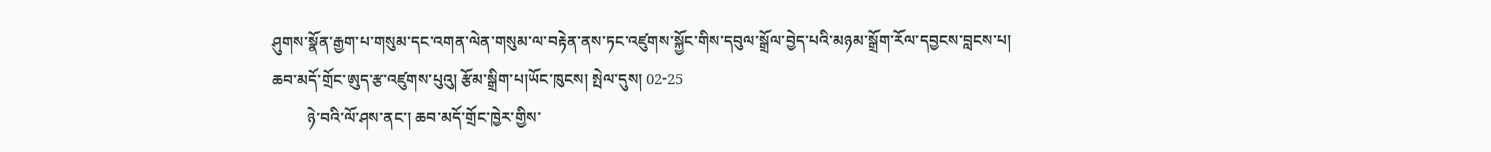ཤུགས་སྣོན་རྒྱག་པ་གསུམ་དང་འགན་ལེན་གསུམ་ལ་བརྟེན་ནས་ཏང་འཛུགས་སྐྱོང་གིས་དབུལ་སྒྲོལ་བྱེད་པའི་མཉམ་སྒྲོག་རོལ་དབྱངས་བླངས་པ།
ཆབ་མདོ་གྲོང་ཨུད་རྩ་འཛུགས་པུའུ། རྩོམ་སྒྲིག་པ།ཡོང་ཁུངས། སྤེལ་དུས། 02-25
         ཉེ་བའི་ལོ་ཤས་ནང་། ཆབ་མདོ་གྲོང་ཁྱེར་གྱིས་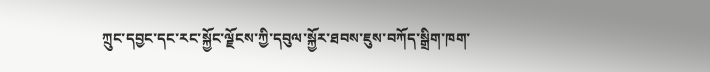ཀྲུང་དབྱང་དང་རང་སྐྱོང་ལྗོངས་ཀྱི་དབུལ་སྐྱོར་ཐབས་ཇུས་བཀོད་སྒྲིག་ཁག་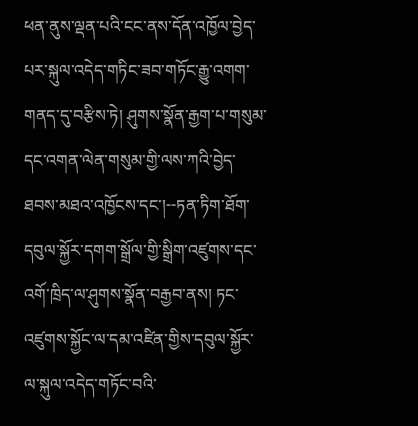ཕན་ནུས་ལྡན་པའི་ངང་ནས་དོན་འཁྱོལ་བྱེད་པར་སྐུལ་འདེད་གཏིང་ཟབ་གཏོང་རྒྱུ་འགག་གནད་དུ་བརྩིས་ཏེ། ཤུགས་སྣོན་རྒྱག་པ་གསུམ་དང་འགན་ལེན་གསུམ་གྱི་ལས་ཀའི་བྱེད་ཐབས་མཐའ་འཁྱོངས་དང་།--ཏན་ཏིག་ཐོག་དབུལ་སྐྱོར་དགག་སྒྲོལ་གྱི་སྒྲིག་འཛུགས་དང་འགོ་ཁྲིད་ལ་ཤུགས་སྣོན་བརྒྱབ་ནས། ཏང་འཛུགས་སྐྱོང་ལ་དམ་འཛིན་གྱིས་དབུལ་སྐྱོར་ལ་སྐུལ་འདེད་གཏོང་བའི་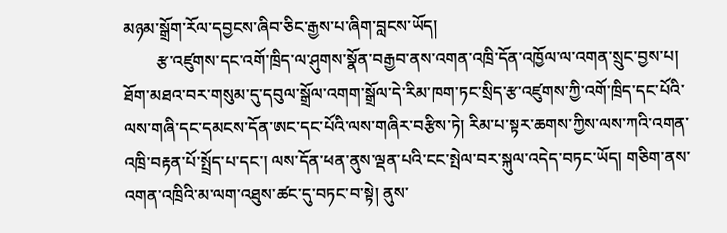མཉམ་སྒྲོག་རོལ་དབྱངས་ཞིབ་ཅིང་རྒྱས་པ་ཞིག་བླངས་ཡོད།
        རྩ་འཛུགས་དང་འགོ་ཁྲིད་ལ་ཤུགས་སྣོན་བརྒྱབ་ནས་འགན་འཁྲི་དོན་འཁྱོལ་ལ་འགན་སྲུང་བྱས་པ། ཐོག་མཐའ་བར་གསུམ་དུ་དབུལ་སྒྲོལ་འགག་སྒྲོལ་དེ་རིམ་ཁག་ཏང་སྲིད་རྩ་འཛུགས་ཀྱི་འགོ་ཁྲིད་དང་པོའི་ལས་གཞི་དང་དམངས་དོན་ཨང་དང་པོའི་ལས་གཞིར་བརྩིས་ཏེ། རིམ་པ་སྟར་ཆགས་ཀྱིས་ལས་ཀའི་འགན་འཁྲི་བརྟན་པོ་སྤྲོད་པ་དང་། ལས་དོན་ཕན་ནུས་ལྡན་པའི་ངང་སྤེལ་བར་སྐུལ་འདེད་བཏང་ཡོད། གཅིག་ནས་འགན་འཁྲིའི་མ་ལག་འཐུས་ཚང་དུ་བཏང་བ་སྟེ། ནུས་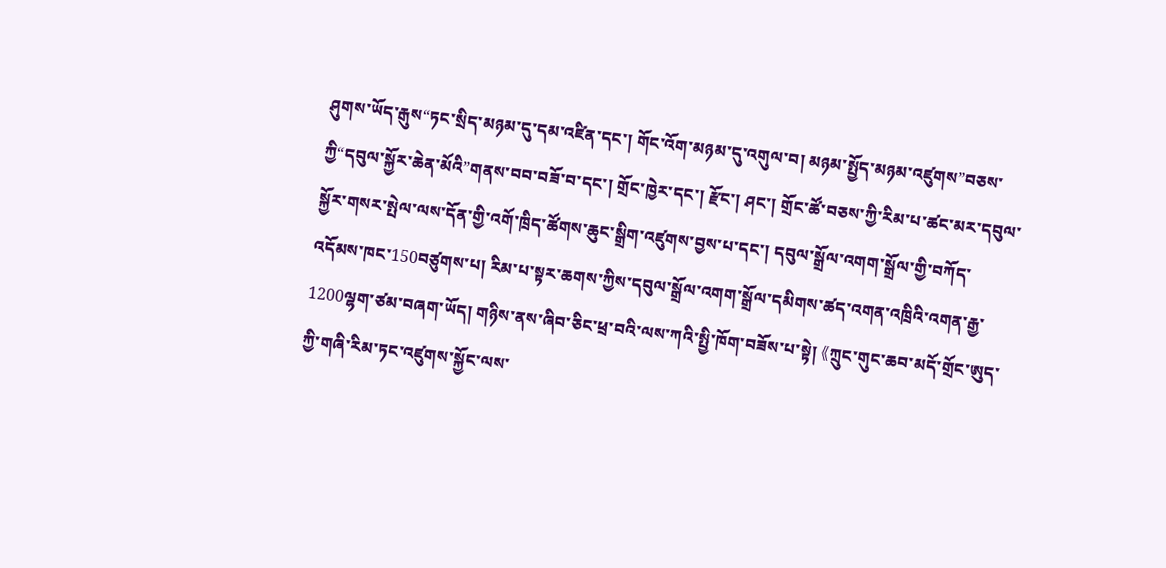ཤུགས་ཡོད་རྒུས“ཏང་སྲིད་མཉམ་དུ་དམ་འཛིན་དང་། གོང་འོག་མཉམ་དུ་འགུལ་བ། མཉམ་སྤྱོད་མཉམ་འཛུགས”བཅས་ཀྱི“དབུལ་སྐྱོར་ཆེན་མོའི”གནས་བབ་བཟོ་བ་དང་། གྲོང་ཁྱེར་དང་། རྫོང་། ཤང་། གྲོང་ཚོ་བཅས་ཀྱི་རིམ་པ་ཚང་མར་དབུལ་སྐྱོར་གསར་སྤེལ་ལས་དོན་གྱི་འགོ་ཁྲིད་ཚོགས་ཆུང་སྒྲིག་འཛུགས་བྱས་པ་དང་། དབུལ་སྒྲོལ་འགག་སྒྲོལ་གྱི་བཀོད་འདོམས་ཁང་150བཙུགས་པ། རིམ་པ་སྟར་ཆགས་ཀྱིས་དབུལ་སྒྲོལ་འགག་སྒྲོལ་དམིགས་ཚད་འགན་འཁྲིའི་འགན་རྒྱ་1200ལྷག་ཙམ་བཞག་ཡོད། གཉིས་ནས་ཞིབ་ཅིང་ཕྲ་བའི་ལས་ཀའི་སྤྱི་ཁོག་བཟོས་པ་སྟེ། 《ཀྲུང་གུང་ཆབ་མདོ་གྲོང་ཨུད་ཀྱི་གཞི་རིམ་ཏང་འཛུགས་སྐྱོང་ལས་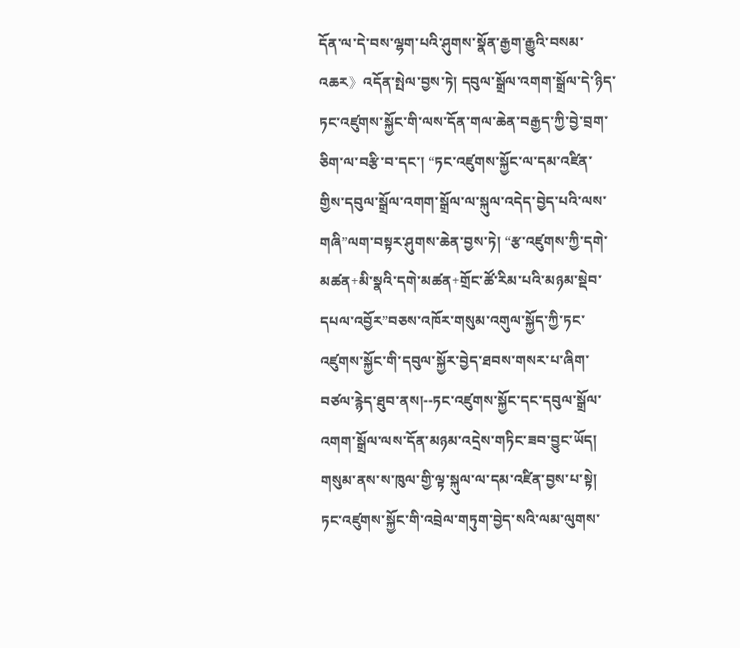དོན་ལ་དེ་བས་ལྷག་པའི་ཤུགས་སྣོན་རྒྱག་རྒྱུའི་བསམ་འཆར》འདོན་སྤེལ་བྱས་ཏེ། དབུལ་སྒྲོལ་འགག་སྒྲོལ་དེ་ཉིད་ཏང་འཛུགས་སྐྱོང་གི་ལས་དོན་གལ་ཆེན་བརྒྱད་ཀྱི་བྱེ་བྲག་ཅིག་ལ་བརྩི་བ་དང་། “ཏང་འཛུགས་སྐྱོང་ལ་དམ་འཛིན་གྱིས་དབུལ་སྒྲོལ་འགག་སྒྲོལ་ལ་སྐུལ་འདེད་བྱེད་པའི་ལས་གཞི”ལག་བསྟར་ཤུགས་ཆེན་བྱས་ཏེ། “རྩ་འཛུགས་ཀྱི་དགེ་མཚན+མི་སྣའི་དགེ་མཚན+གྲོང་ཚོ་རིམ་པའི་མཉམ་སྡེབ་དཔལ་འབྱོར”བཅས་འཁོར་གསུམ་འགུལ་སྐྱོད་ཀྱི་ཏང་འཛུགས་སྐྱོང་གི་དབུལ་སྐྱོར་བྱེད་ཐབས་གསར་པ་ཞིག་བཙལ་རྙེད་ཐུབ་ནས།--ཏང་འཛུགས་སྐྱོང་དང་དབུལ་སྒྲོལ་འགག་སྒྲོལ་ལས་དོན་མཉམ་འདྲེས་གཏིང་ཟབ་བྱུང་ཡོད། གསུམ་ནས་ས་ཁུལ་གྱི་ལྟ་སྐུལ་ལ་དམ་འཛིན་བྱས་པ་སྟེ། ཏང་འཛུགས་སྐྱོང་གི་འབྲེལ་གཏུག་བྱེད་སའི་ལམ་ལུགས་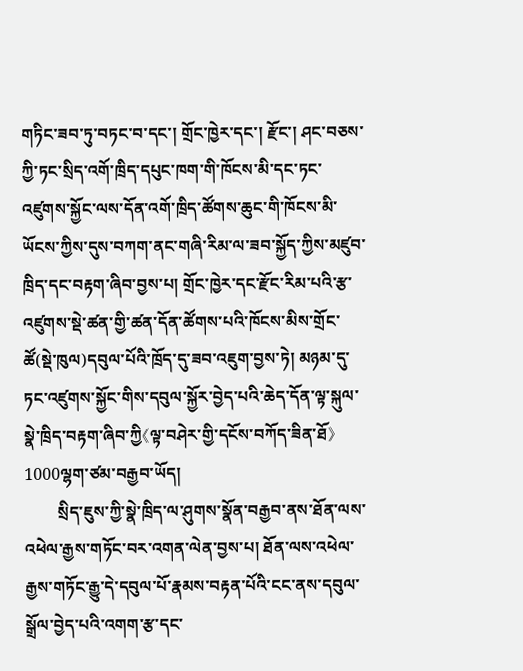གཏིང་ཟབ་ཏུ་བཏང་བ་དང་། གྲོང་ཁྱེར་དང་། རྫོང་། ཤང་བཅས་ཀྱི་ཏང་སྲིད་འགོ་ཁྲིད་དཔུང་ཁག་གི་ཁོངས་མི་དང་ཏང་འཛུགས་སྐྱོང་ལས་དོན་འགོ་ཁྲིད་ཚོགས་ཆུང་གི་ཁོངས་མི་ཡོངས་ཀྱིས་དུས་བཀག་ནང་གཞི་རིམ་ལ་ཟབ་སྐྱོད་ཀྱིས་མཛུབ་ཁྲིད་དང་བརྟག་ཞིབ་བྱས་པ། གྲོང་ཁྱེར་དང་རྫོང་རིམ་པའི་རྩ་འཛུགས་སྡེ་ཚན་གྱི་ཚན་དོན་ཚོགས་པའི་ཁོངས་མིས་གྲོང་ཚོ(སྡེ་ཁུལ)དབུལ་པོའི་ཁྲོད་དུ་ཟབ་འཇུག་བྱས་ཏེ། མཉམ་དུ་ཏང་འཛུགས་སྐྱོང་གིས་དབུལ་སྐྱོར་བྱེད་པའི་ཆེད་དོན་ལྟ་སྐུལ་སྣེ་ཁྲིད་བརྟག་ཞིབ་ཀྱི《ལྟ་བཤེར་གྱི་དངོས་བཀོད་ཟིན་ཐོ》1000ལྷག་ཙམ་བརྒྱབ་ཡོད།
        སྲིད་ཇུས་ཀྱི་སྣེ་ཁྲིད་ལ་ཤུགས་སྣོན་བརྒྱབ་ནས་ཐོན་ལས་འཕེལ་རྒྱས་གཏོང་བར་འགན་ལེན་བྱས་པ། ཐོན་ལས་འཕེལ་རྒྱས་གཏོང་རྒྱུ་དེ་དབུལ་པོ་རྣམས་བརྟན་པོའི་ངང་ནས་དབུལ་སྒྲོལ་བྱེད་པའི་འགག་རྩ་དང་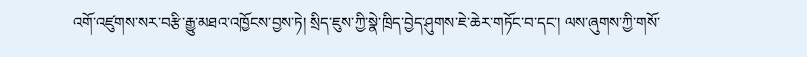འགོ་འཛུགས་སར་བརྩི་རྒྱུ་མཐའ་འཁྱོངས་བྱས་ཏེ། སྲིད་ཇུས་ཀྱི་སྣེ་ཁྲིད་བྱེད་ཤུགས་ཇེ་ཆེར་གཏོང་བ་དང་། ལས་ཞུགས་ཀྱི་གསོ་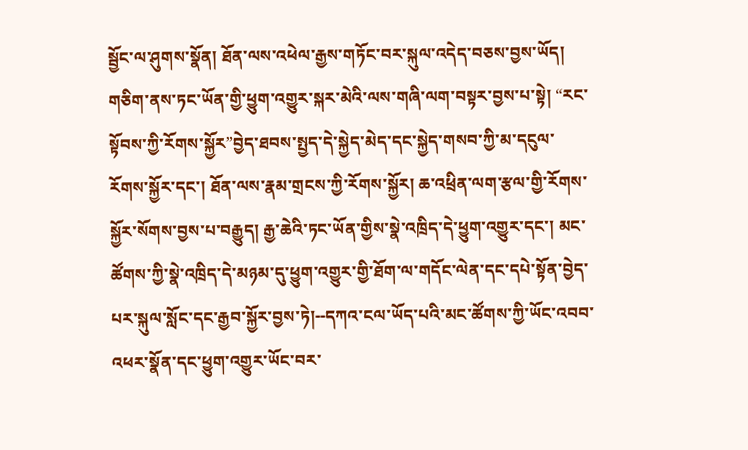སྦྱོང་ལ་ཤུགས་སྣོན། ཐོན་ལས་འཕེལ་རྒྱས་གཏོང་བར་སྐུལ་འདེད་བཅས་བྱས་ཡོད། གཅིག་ནས་ཏང་ཡོན་གྱི་ཕྱུག་འགྱུར་སྐར་མེའི་ལས་གཞི་ལག་བསྟར་བྱས་པ་སྟེ། “རང་སྟོབས་ཀྱི་རོགས་སྐྱོར”བྱེད་ཐབས་སྤྱད་དེ་སྐྱེད་མེད་དང་སྐྱེད་གསབ་ཀྱི་མ་དངུལ་རོགས་སྐྱོར་དང་། ཐོན་ལས་རྣམ་གྲངས་ཀྱི་རོགས་སྐྱོར། ཆ་འཕྲིན་ལག་རྩལ་གྱི་རོགས་སྐྱོར་སོགས་བྱས་པ་བརྒྱུད། རྒྱ་ཆེའི་ཏང་ཡོན་གྱིས་སྣེ་འཁྲིད་དེ་ཕྱུག་འགྱུར་དང་། མང་ཚོགས་ཀྱི་སྣེ་འཁྲིད་དེ་མཉམ་དུ་ཕྱུག་འགྱུར་གྱི་ཐོག་ལ་གདོང་ལེན་དང་དཔེ་སྟོན་བྱེད་པར་སྐུལ་སློང་དང་རྒྱབ་སྐྱོར་བྱས་ཏེ།--དཀའ་ངལ་ཡོད་པའི་མང་ཚོགས་ཀྱི་ཡོང་འབབ་འཕར་སྣོན་དང་ཕྱུག་འགྱུར་ཡོང་བར་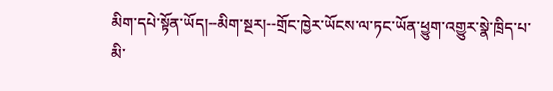མིག་དཔེ་སྟོན་ཡོད།--མིག་སྔར།--གྲོང་ཁྱེར་ཡོངས་ལ་ཏང་ཡོན་ཕྱུག་འགྱུར་སྣེ་ཁྲིད་པ་མི་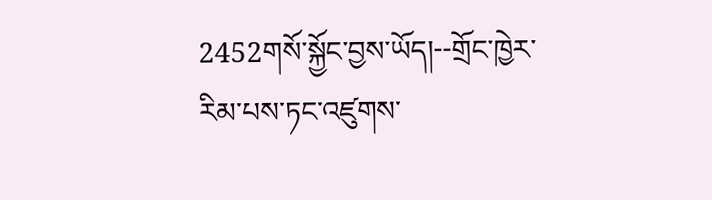2452གསོ་སྐྱོང་བྱས་ཡོད།--གྲོང་ཁྱེར་རིམ་པས་ཏང་འཛུགས་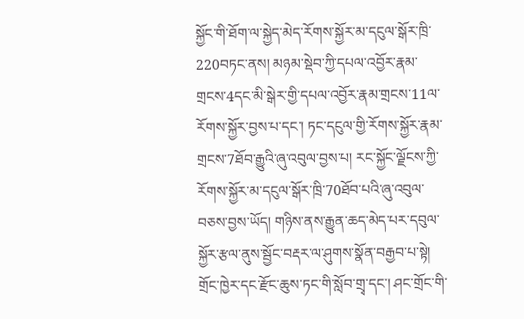སྐྱོང་གི་ཐོག་ལ་སྐྱེད་མེད་རོགས་སྐྱོར་མ་དངུལ་སྒོར་ཁྲི་220བཏང་ནས། མཉམ་སྡེབ་ཀྱི་དཔལ་འབྱོར་རྣམ་གྲངས་4དང་མི་སྒེར་གྱི་དཔལ་འབྱོར་རྣམ་གྲངས་11ལ་རོགས་སྐྱོར་བྱས་པ་དང་། ཏང་དངུལ་གྱི་རོགས་སྐྱོར་རྣམ་གྲངས་7ཐོབ་རྒྱུའི་ཞུ་འབུལ་བྱས་པ། རང་སྐྱོང་ལྗོངས་ཀྱི་རོགས་སྐྱོར་མ་དངུལ་སྒོར་ཁྲི་70ཐོབ་པའི་ཞུ་འབུལ་བཅས་བྱས་ཡོད། གཉིས་ནས་རྒྱུན་ཆད་མེད་པར་དབུལ་སྐྱོར་རྩལ་ནུས་སྦྱོང་བརྡར་ལ་ཤུགས་སྣོན་བརྒྱབ་པ་སྟེ། གྲོང་ཁྱེར་དང་རྫོང་ཆུས་ཏང་གི་སློབ་གྲྭ་དང་། ཤང་གྲོང་གི་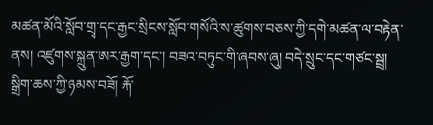མཚན་མོའི་སློབ་གྲྭ་དང་རྒྱང་སྲིངས་སློབ་གསོའི་ས་ཚུགས་བཅས་ཀྱི་དགེ་མཚན་ལ་བརྟེན་ནས། འཛུགས་སྐྲུན་ཨར་རྒྱག་དང་། བཟའ་བཏུང་གི་ཞབས་ཞུ། བདེ་སྲུང་དང་གཙང་སྦྲ། སྒྲིག་ཆས་ཀྱི་ཉམས་བཟོ། རྐོ་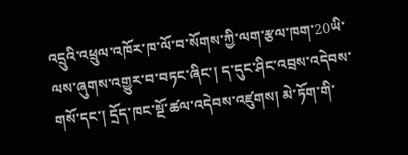འདྲུའི་འཕྲུལ་འཁོར་ཁ་ལོ་བ་སོགས་ཀྱི་ལག་རྩལ་ཁག་20ཡི་ལས་ཞུགས་འགྱུར་བ་བཏང་ཞིང་། ད་དུང་ཤིང་འབྲས་འདེབས་གསོ་དང་། དྲོད་ཁང་སྔོ་ཚལ་འདེབས་འཛུགས། མེ་ཏོག་གི་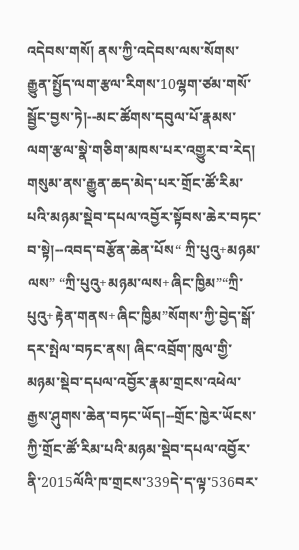འདེབས་གསོ། ནས་ཀྱི་འདེབས་ལས་སོགས་རྒྱུན་སྤྱོད་ལག་རྩལ་རིགས་10ལྷག་ཙམ་གསོ་སྦྱོང་བྱས་ཏེ།--མང་ཚོགས་དབུལ་པོ་རྣམས་ལག་རྩལ་སྣེ་གཅིག་མཁས་པར་འགྱུར་བ་རེད། གསུམ་ནས་རྒྱུན་ཆད་མེད་པར་གྲོང་ཚོ་རིམ་པའི་མཉམ་སྡེབ་དཔལ་འབྱོར་སྟོབས་ཆེར་བཏང་བ་སྟེ།--འབད་བརྩོན་ཆེན་པོས“ ཀྲི་པུའུ+མཉམ་ལས” “ཀྲི་པུའུ+མཉམ་ལས+ཞིང་ཁྱིམ”“ཀྲི་པུའུ+རྟེན་གནས+ཞིང་ཁྱིམ”སོགས་ཀྱི་བྱེད་སྒོ་དར་སྤེལ་བཏང་ནས། ཞིང་འབྲོག་ཁུལ་གྱི་མཉམ་སྡེབ་དཔལ་འབྱོར་རྣམ་གྲངས་འཕེལ་རྒྱས་ཤུགས་ཆེན་བཏང་ཡོད།--གྲོང་ཁྱེར་ཡོངས་ཀྱི་གྲོང་ཚོ་རིམ་པའི་མཉམ་སྡེབ་དཔལ་འབྱོར་ནི་2015ལོའི་ཁ་གྲངས་339དེ་ད་ལྟ་536བར་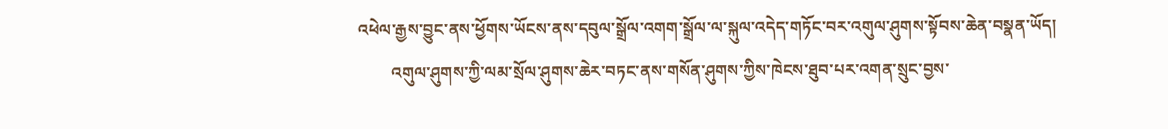འཕེལ་རྒྱས་བྱུང་ནས་ཕྱོགས་ཡོངས་ནས་དབུལ་སྒྲོལ་འགག་སྒྲོལ་ལ་སྐུལ་འདེད་གཏོང་བར་འགུལ་ཤུགས་སྟོབས་ཆེན་བསྣན་ཡོད།
        འགུལ་ཤུགས་ཀྱི་ལམ་སྲོལ་ཤུགས་ཆེར་བཏང་ནས་གསོན་ཤུགས་ཀྱིས་ཁེངས་ཐུབ་པར་འགན་སྲུང་བྱས་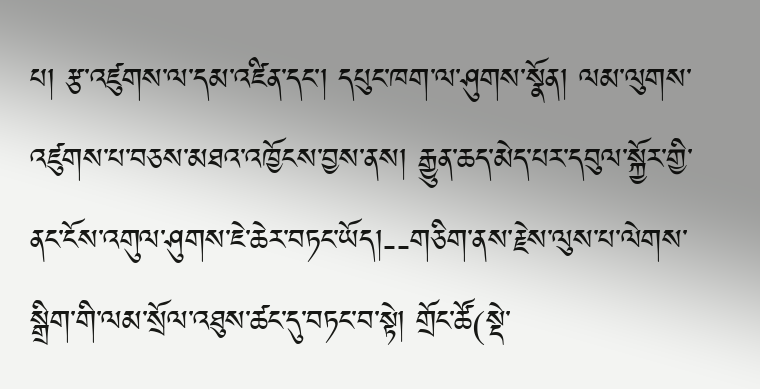པ། རྩ་འཛུགས་ལ་དམ་འཛིན་དང་། དཔུང་ཁག་ལ་ཤུགས་སྣོན། ལམ་ལུགས་འཛུགས་པ་བཅས་མཐའ་འཁྱོངས་བྱས་ནས། རྒྱུན་ཆད་མེད་པར་དབུལ་སྐྱོར་གྱི་ནང་ངོས་འགུལ་ཤུགས་ཇེ་ཆེར་བཏང་ཡོད།--གཅིག་ནས་རྗེས་ལུས་པ་ལེགས་སྒྲིག་གི་ལམ་སྲོལ་འཐུས་ཚང་དུ་བཏང་བ་སྟེ། གྲོང་ཚོ(སྡེ་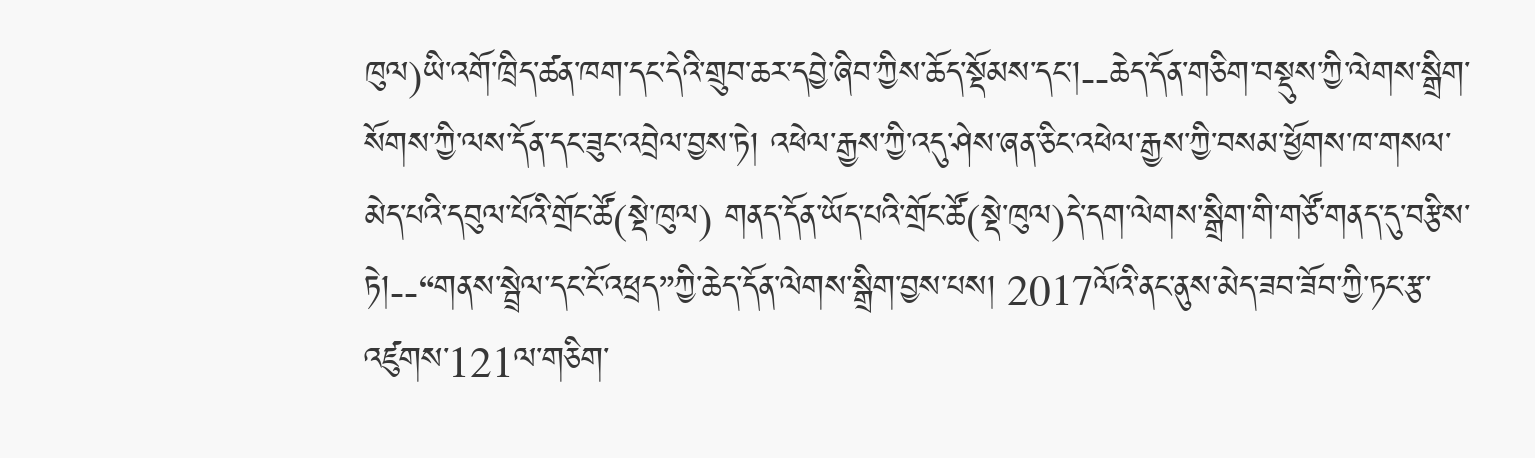ཁུལ)ཡི་འགོ་ཁྲིད་ཚན་ཁག་དང་དེའི་གྲུབ་ཆར་དབྱེ་ཞིབ་ཀྱིས་ཆོད་སྡོམས་དང་།--ཆེད་དོན་གཅིག་བསྡུས་ཀྱི་ལེགས་སྒྲིག་སོགས་ཀྱི་ལས་དོན་དང་ཟུང་འབྲེལ་བྱས་ཏེ། འཕེལ་རྒྱས་ཀྱི་འདུ་ཤེས་ཞན་ཅིང་འཕེལ་རྒྱས་ཀྱི་བསམ་ཕྱོགས་ཁ་གསལ་མེད་པའི་དབུལ་པོའི་གྲོང་ཚོ(སྡེ་ཁུལ) གནད་དོན་ཡོད་པའི་གྲོང་ཚོ(སྡེ་ཁུལ)དེ་དག་ལེགས་སྒྲིག་གི་གཙོ་གནད་དུ་བརྩིས་ཏེ།--“གནས་སྦྲེལ་དང་ངོ་འཕྲད”ཀྱི་ཆེད་དོན་ལེགས་སྒྲིག་བྱས་པས། 2017ལོའི་ནང་ནུས་མེད་ཟབ་ཟོབ་ཀྱི་ཏང་རྩ་འཛུགས་121ལ་གཅིག་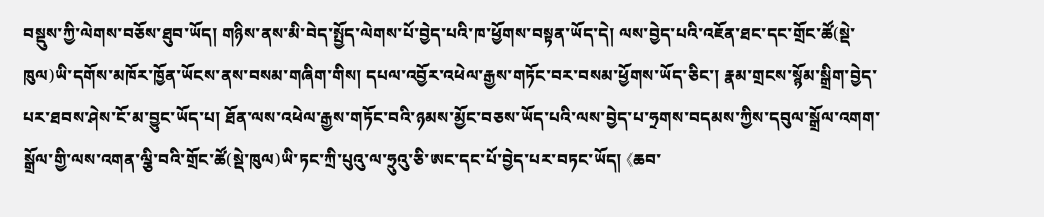བསྡུས་ཀྱི་ལེགས་བཅོས་ཐུབ་ཡོད། གཉིས་ནས་མི་བེད་སྤྱོད་ལེགས་པོ་བྱེད་པའི་ཁ་ཕྱོགས་བསྟན་ཡོད་དེ། ལས་བྱེད་པའི་འཇོན་ཐང་དང་གྲོང་ཚོ(སྡེ་ཁུལ)ཡི་དགོས་མཁོར་ཁྱོན་ཡོངས་ནས་བསམ་གཞིག་གིས། དཔལ་འབྱོར་འཕེལ་རྒྱས་གཏོང་བར་བསམ་ཕྱོགས་ཡོད་ཅིང་། རྣམ་གྲངས་སྙོམ་སྒྲིག་བྱེད་པར་ཐབས་ཤེས་ངོ་མ་བྱུང་ཡོད་པ། ཐོན་ལས་འཕེལ་རྒྱས་གཏོང་བའི་ཉམས་མྱོང་བཅས་ཡོད་པའི་ལས་བྱེད་པ་ཧྲགས་བདམས་ཀྱིས་དབུལ་སྒྲོལ་འགག་སྒྲོལ་གྱི་ལས་འགན་ལྕི་བའི་གྲོང་ཚོ(སྡེ་ཁུལ)ཡི་ཏང་ཀྲི་པུའུ་ལ་ཧྲུའུ་ཅི་ཨང་དང་པོ་བྱེད་པར་བཏང་ཡོད། 《ཆབ་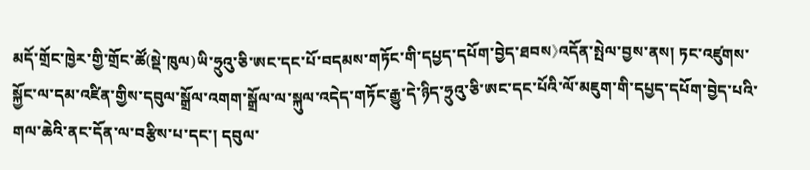མདོ་གྲོང་ཁྱེར་གྱི་གྲོང་ཚོ(སྡེ་ཁུལ)ཡི་ཧྲུའུ་ཅི་ཨང་དང་པོ་བདམས་གཏོང་གི་དཔྱད་དཔོག་བྱེད་ཐབས》འདོན་སྤེལ་བྱས་ནས། ཏང་འཛུགས་སྐྱོང་ལ་དམ་འཛིན་གྱིས་དབུལ་སྒྲོལ་འགག་སྒྲོལ་ལ་སྐུལ་འདེད་གཏོང་རྒྱུ་དེ་ཉིད་ཧྲུའུ་ཅི་ཨང་དང་པོའི་ལོ་མཇུག་གི་དཔྱད་དཔོག་བྱེད་པའི་གལ་ཆེའི་ནང་དོན་ལ་བརྩིས་པ་དང་། དབུལ་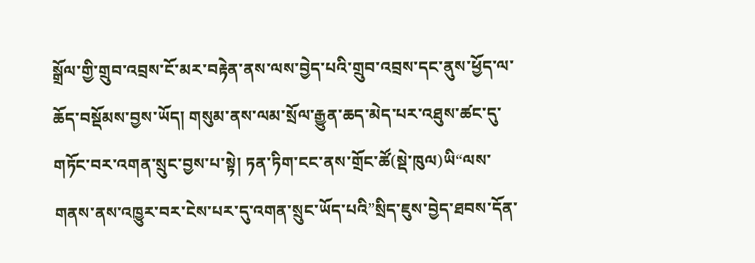སྒྲོལ་གྱི་གྲུབ་འབྲས་ངོ་མར་བརྟེན་ནས་ལས་བྱེད་པའི་གྲུབ་འབྲས་དང་ནུས་ཕྱོད་ལ་ཆོད་བསྡོམས་བྱས་ཡོད། གསུམ་ནས་ལམ་སྲོལ་རྒྱུན་ཆད་མེད་པར་འཐུས་ཚང་དུ་གཏོང་བར་འགན་སྲུང་བྱས་པ་སྟེ། ཏན་ཏིག་ངང་ནས་གྲོང་ཚོ(སྡེ་ཁུལ)ཡི“ལས་གནས་ནས་འཁྱུར་བར་ངེས་པར་དུ་འགན་སྲུང་ཡོད་པའི”སྲིད་ཇུས་བྱེད་ཐབས་དོན་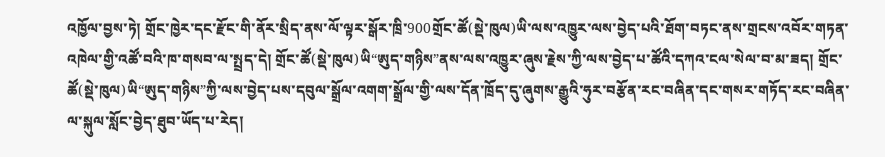འཁྱོལ་བྱས་ཏེ། གྲོང་ཁྱེར་དང་རྫོང་གི་ནོར་སྲིད་ནས་ལོ་ལྟར་སྒོར་ཁྲི་900གྲོང་ཚོ(སྡེ་ཁུལ)ཡི་ལས་འཁྱུར་ལས་བྱེད་པའི་ཐོག་བཏང་ནས་གྲངས་འབོར་གཏན་འཁེལ་གྱི་འཚོ་བའི་ཁ་གསབ་ལ་སྤྲད་དེ། གྲོང་ཚོ(སྡེ་ཁུལ)ཡི“ཨུད་གཉིས”ནས་ལས་འཁྱུར་ཞུས་རྗེས་ཀྱི་ལས་བྱེད་པ་ཚོའི་དཀའ་ངལ་སེལ་བ་མ་ཟད། གྲོང་ཚོ(སྡེ་ཁུལ)ཡི“ཨུད་གཉིས”ཀྱི་ལས་བྱེད་པས་དབུལ་སྒྲོལ་འགག་སྒྲོལ་གྱི་ལས་དོན་ཁྲོད་དུ་ཞུགས་རྒྱུའི་ཧུར་བརྩོན་རང་བཞིན་དང་གསར་གཏོད་རང་བཞིན་ལ་སྐུལ་སློང་བྱེད་ཐུབ་ཡོད་པ་རེད།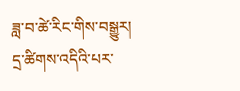ཟླ་བ་ཚེ་རིང་གིས་བསྒྱུར།
དྲ་ཚིགས་འདིའི་པར་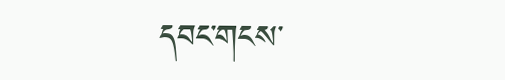དབང་གངས་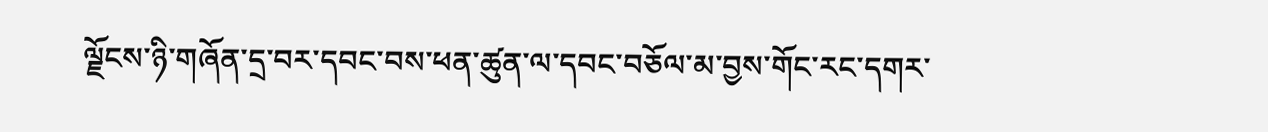ལྗོངས་ཉི་གཞོན་དྲ་བར་དབང་བས་ཕན་ཚུན་ལ་དབང་བཅོལ་མ་བྱས་གོང་རང་དགར་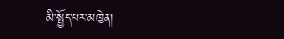མི་སྤྱོད་པར་མཁྱེན།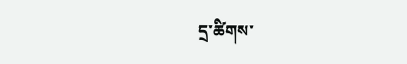དྲ་ཚིགས་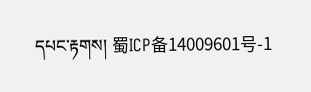དཔང་རྟགས། 蜀ICP备14009601号-1